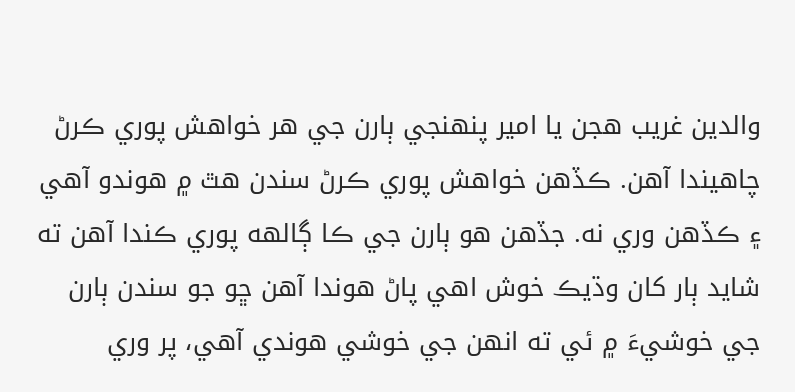والدين غريب هجن يا امير پنهنجي ٻارن جي هر خواهش پوري ڪرڻ چاهيندا آهن. ڪڏهن خواهش پوري ڪرڻ سندن هٿ ۾ هوندو آهي ۽ ڪڏهن وري نه. جڏهن هو ٻارن جي ڪا ڳالهه پوري ڪندا آهن ته شايد ٻار کان وڌيڪ خوش اهي پاڻ هوندا آهن ڇو جو سندن ٻارن جي خوشيءَ ۾ ئي ته انهن جي خوشي هوندي آهي، پر وري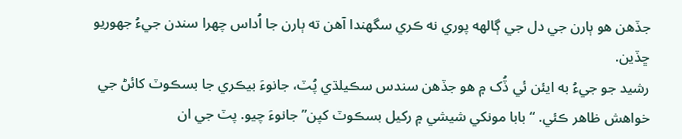جڏهن هو ٻارن جي دل جي ڳالهه پوري نه ڪري سگهندا آهن ته ٻارن جا اُداس چهرا سندن جيءُ جهوريو ڇڏين.
رشيد جو جيءُ به ايئن ئي ڏُک ۾ هو جڏهن سندس سڪيلڌي پُٽ، جانوءَ بيڪري جا بسڪوٽ کائڻ جي خواهش ظاهر ڪئي. “بابا مونکي شيشي ۾ رکيل بسڪوٽ کپن” جانوءَ چيو. پٽ جي ان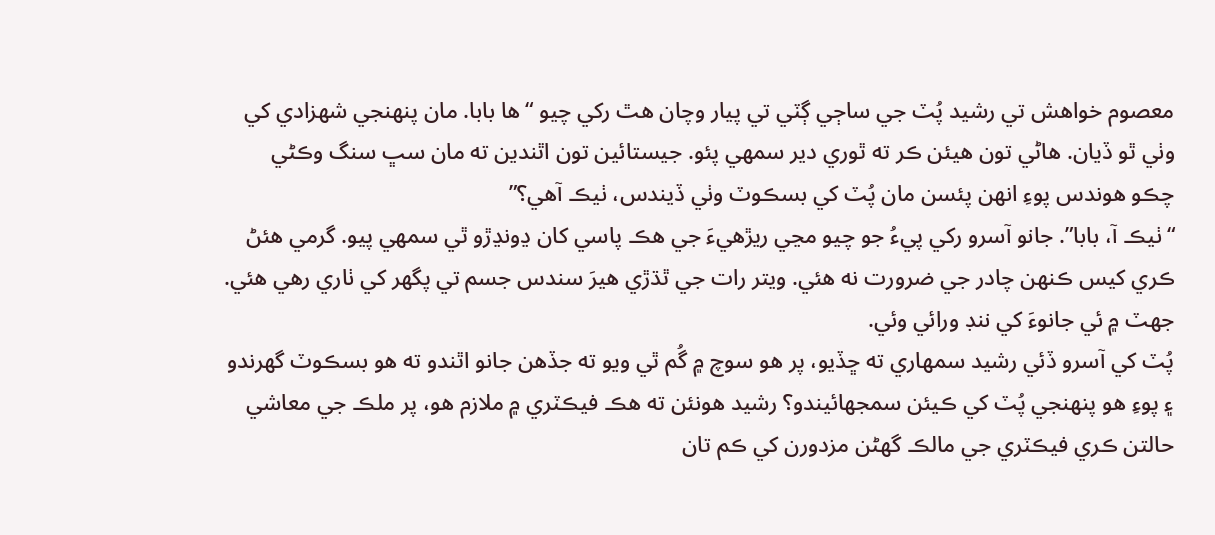معصوم خواهش تي رشيد پُٽ جي ساڄي ڳٽي تي پيار وچان هٿ رکي چيو “ها بابا. مان پنهنجي شهزادي کي وٺي ٿو ڏيان. هاڻي تون هيئن ڪر ته ٿوري دير سمهي پئو. جيستائين تون اٿندين ته مان سڀ سنگ وڪڻي چڪو هوندس پوءِ انهن پئسن مان پُٽ کي بسڪوٽ وٺي ڏيندس، ٺيڪ آهي؟”
“ٺيڪ آ، بابا”. جانو آسرو رکي پيءُ جو چيو مڃي ريڙهيءَ جي هڪ پاسي کان ڍونڍڙو ٿي سمهي پيو. گرمي هئڻ ڪري کيس ڪنهن چادر جي ضرورت نه هئي. ويتر رات جي ٿڌڙي هيرَ سندس جسم تي پگهر کي ٺاري رهي هئي. جهٽ ۾ ئي جانوءَ کي ننڊ ورائي وئي.
پُٽ کي آسرو ڏئي رشيد سمهاري ته ڇڏيو، پر هو سوچ ۾ گُم ٿي ويو ته جڏهن جانو اٿندو ته هو بسڪوٽ گهرندو ۽ پوءِ هو پنهنجي پُٽ کي ڪيئن سمجهائيندو؟ رشيد هونئن ته هڪ فيڪٽري ۾ ملازم هو، پر ملڪ جي معاشي حالتن ڪري فيڪٽري جي مالڪ گهڻن مزدورن کي ڪم تان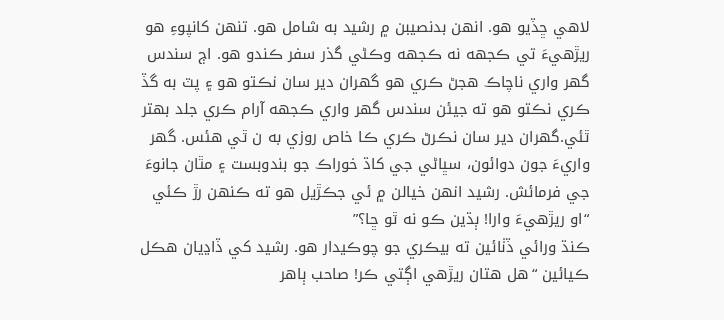لاهي ڇڏيو هو. انهن بدنصيبن ۾ رشيد به شامل هو. تنهن کانپوءِ هو ريڙهيءَ تي ڪجهه نه ڪجهه وڪڻي گذر سفر ڪندو هو. اڄ سندس گهر واري ناچاڪ هجڻ ڪري هو گهران دير سان نڪتو هو ۽ پٽ به گڏ ڪري نڪتو هو ته جيئن سندس گهر واري ڪجهه آرام ڪري جلد بهتر ٿئي.گهران دير سان نڪرڻ ڪري ڪا خاص روزي به ن ٿي هئس. گهر واريءَ جون دوائون، سڀاڻي جي کاڌ خوراڪ جو بندوبست ۽ مٿان جانوءَ جي فرمائش. رشيد انهن خيالن ۾ ئي جڪڙيل هو ته ڪنهن رڙ ڪئي “او ريڙهيءَ وارا! ٻڌين ڪو نه ٿو ڇا؟”
ڪنڌ ورائي ڏٺائين ته بيڪري جو چوڪيدار هو. رشيد کي ڏاڍيان هڪل ڪيائين “هل هتان ريڙهي اڳتي ڪر! صاحب ٻاهر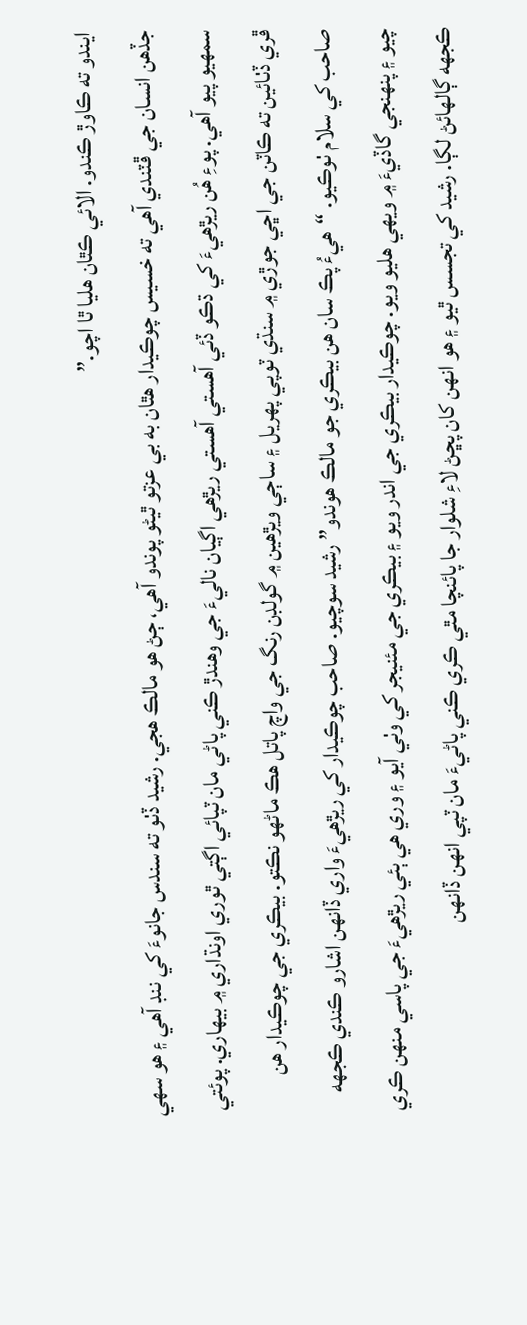ايندو ته ڪاوڙ ڪندو. الائي ڪٿان هليا ٿا اچو.”
جڏهن انسان جي ڦٽندي آهي ته خسيس چوڪيدار هٿان به بي عزتو ٿيڻو پوندو آهي، ڄڻ هو مالڪ هجي. رشيد ڏٺو ته سندس جانوءَ کي ننڊ آهي ۽ هو سهي سمهيو پيو آهي. پوءِ هُن ريڙهيءَ کي ڌڪو ڏئي آهستي آهستي ريڙهي اڳيان ناليءَ جي وهندڙ ڪني پاڻي مان ٽپائي اڳتي ٿوري اونڌاري ۾ بيهاري. پوئتي ڦري ڏٺائين ته ڪاٽن جي اڇي جوڙي ۾ سنڌي ٽوپي پهريل ۽ ساڄي ويڙهين ۾ گولڊن رنگ جي واچ پاتل هڪ ماڻهو نڪتو. بيڪري جي چوڪيدار هن صاحب کي سلام ٺوڪيو. “هيءُ پڪ سان هن بيڪري جو مالڪ هوندو” رشيد سوچيو. صاحب چوڪيدار کي ريڙهيءَ واري ڏانهن اشارو ڪندي ڪجهه چيو ۽ پنهنجي گاڏيءَ ۾ ويهي هليو ويو. چوڪيدار بيڪري جي اندر ويو ۽ بيڪري جي مئنيجر کي وٺي آيو ۽ وري هي ٻئي ريڙهيءَ جي پاسي منهن ڪري ڪجهه ڳالهائڻ لڳا. رشيد کي تجسس ٿيو ۽ هو انهن کان پڇڻ لاءِ شلوار جا پائنچا مٿي ڪري ڪني پاڻيءَ مان ٽپي انهن ڏانهن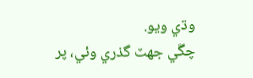وڌي ويو.
چڱي جهٽ گذري وئي، پر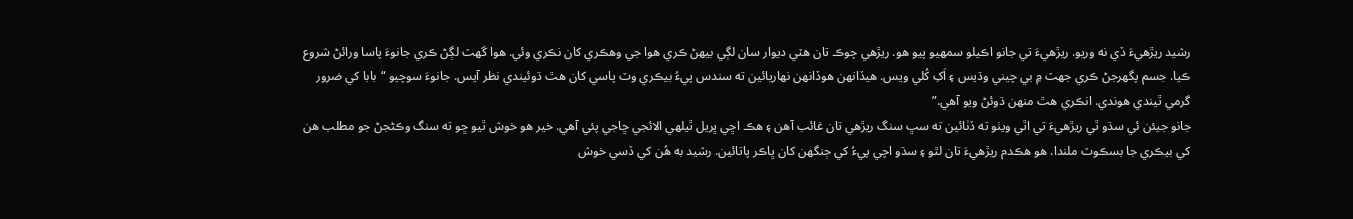رشيد ريڙهيءَ ڏي نه وريو. ريڙهيءَ تي جانو اڪيلو سمهيو پيو هو. ريڙهي چوڪ تان هٽي ديوار سان لڳي بيهڻ ڪري هوا جي وهڪري کان نڪري وئي. هوا گهٽ لڳڻ ڪري جانوءَ پاسا ورائڻ شروع ڪيا. جسم پگهرجڻ ڪري جهٽ ۾ بي چيني وڌيس ۽ اَکِ کُلي ويس. هيڏانهن هوڏانهن نهاريائين ته سندس پيءُ بيڪري وٽ پاسي کان هٿ ڌوئيندي نظر آيس. جانوءَ سوچيو “بابا کي ضرور گرمي ٿيندي هوندي. انڪري هٿ منهن ڌوئڻ ويو آهي.”
جانو جيئن ئي سڌو ٿي ريڙهيءَ تي اٿي ويٺو ته ڏٺائين ته سڀ سنگ ريڙهي تان غائب آهن ۽ هڪ اڇي ڀريل ٿيلهي الائجي ڇاجي پئي آهي. خير هو خوش ٿيو ڇو ته سنگ وڪڻجڻ جو مطلب هن کي بيڪري جا بسڪوٽ ملندا. هو هڪدم ريڙهيءَ تان لٿو ۽ سڌو اچي پيءُ کي ڄنگهن کان ڀاڪر پاتائين. رشيد به هُن کي ڏسي خوش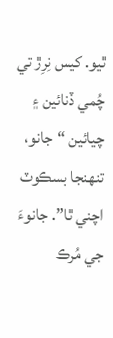ٿيو. کيس نِرِڙ تي چُمي ڏنائين ۽ چيائين “جانو، تنهنجا بسڪوٽ اچني ٿا”. جانوءَ جي مُرڪ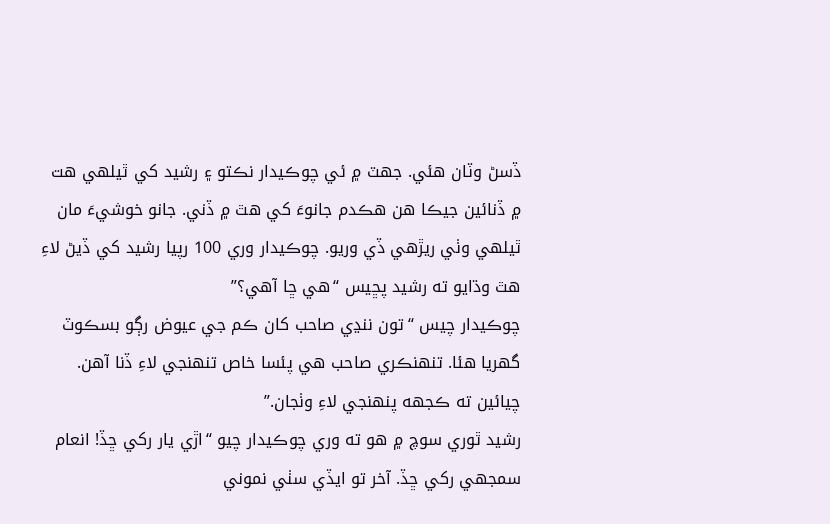ڏسڻ وٽان هئي. جهٽ ۾ ئي چوڪيدار نڪتو ۽ رشيد کي ٿيلهي هت ۾ ڏنائين جيڪا هن هڪدم جانوءَ کي هٿ ۾ ڏني. جانو خوشيءَ مان ٿيلهي وٺي ريڙهي ڏي وريو. چوڪيدار وري 100 رپيا رشيد کي ڏيڻ لاءِ هٿ وڌايو ته رشيد پڇيس “هي ڇا آهي؟”
چوڪيدار چيس “تون ننڍي صاحب کان ڪم جي عيوض رڳو بسڪوٽ گهريا هئا. تنهنڪري صاحب هي پئسا خاص تنهنجي لاءِ ڏنا آهن. چيائين ته ڪجهه پنهنجي لاءِ وٺجان.”
رشيد ٿوري سوچ ۾ هو ته وري چوڪيدار چيو “اڙي يار رکي ڇڏ! انعام سمجهي رکي ڇڏ. آخر تو ايڏي سٺي نموني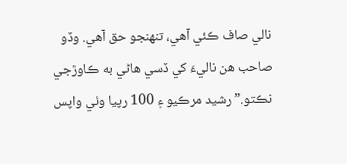نالي صاف ڪئي آهي، تنهنجو حق آهي. وڏو صاحب هن ناليءَ کي ڏسي هاڻي به ڪاوڙجي نڪتو.” رشيد مرڪيو ۽ 100 رپيا وٺي واپس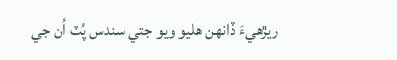ريڙهيءَ ڏانهن هليو ويو جتي سندس پُٽ اُن جي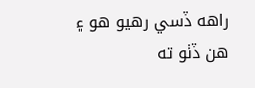راهه ڏسي رهيو هو ۽ هن ڏٺو ته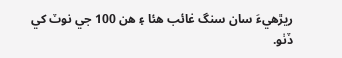ريڙهيءَ سان سنگ غائب هئا ۽ هن 100 جي نوٽ کي ڏٺو.